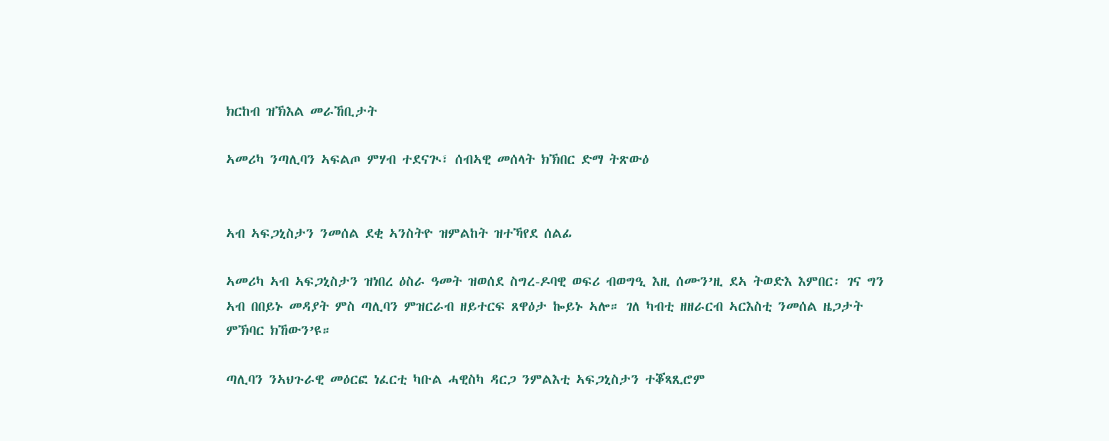ክርከብ ዝኽእል መራኸቢታት

ኣመሪካ ንጣሊባን ኣፍልጦ ምሃብ ተደናጒ፣ ሰብኣዊ መሰላት ክኽበር ድማ ትጽውዕ


ኣብ ኣፍጋኒስታን ንመሰል ደቂ ኣንስትዮ ዝምልከት ዝተኻየደ ሰልፊ

ኣመሪካ ኣብ ኣፍጋኒስታን ዝነበረ ዕስራ ዓመት ዝወሰደ ስግረ-ዶባዊ ወፍሪ ብወግዒ እዚ ሰሙን’ዚ ደኣ ትወድእ እምበር፡ ገና ግን ኣብ በበይኑ መዳያት ምስ ጣሊባን ምዝርራብ ዘይተርፍ ጸዋዕታ ኰይኑ ኣሎ። ገለ ካብቲ ዘዘራርብ ኣርእስቲ ንመሰል ዜጋታት ምኽባር ክኸውን’ዩ።

ጣሊባን ንኣህጉራዊ መዕርፎ ነፈርቲ ካቡል ሓዊስካ ዳርጋ ንምልእቲ ኣፍጋኒስታን ተቖጻጺሮም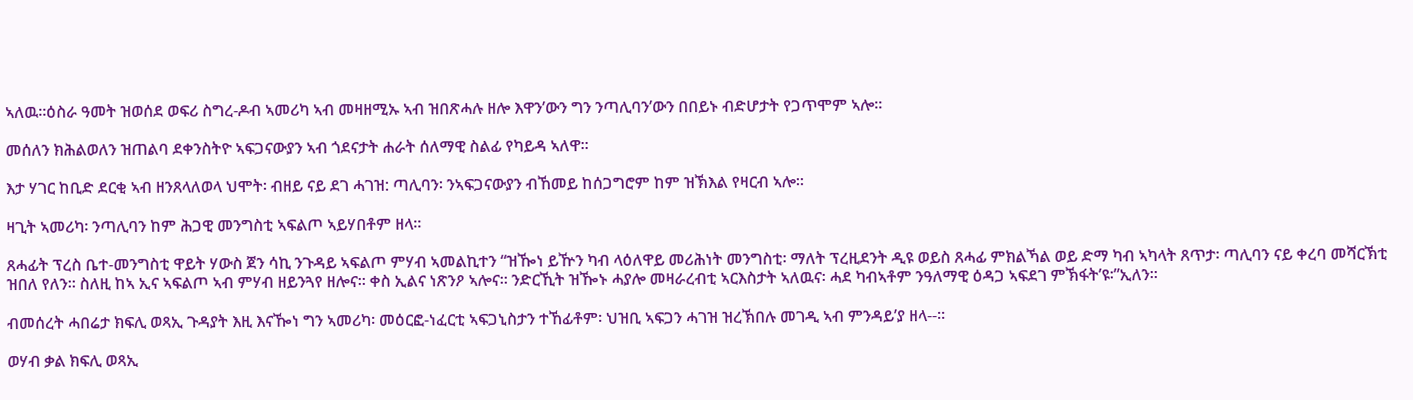ኣለዉ።ዕስራ ዓመት ዝወሰደ ወፍሪ ስግረ-ዶብ ኣመሪካ ኣብ መዛዘሚኡ ኣብ ዝበጽሓሉ ዘሎ እዋን’ውን ግን ንጣሊባን’ውን በበይኑ ብድሆታት የጋጥሞም ኣሎ።

መሰለን ክሕልወለን ዝጠልባ ደቀንስትዮ ኣፍጋናውያን ኣብ ጎደናታት ሐራት ሰለማዊ ስልፊ የካይዳ ኣለዋ።

እታ ሃገር ከቢድ ደርቂ ኣብ ዘንጸላለወላ ህሞት፡ ብዘይ ናይ ደገ ሓገዝ: ጣሊባን፡ ንኣፍጋናውያን ብኸመይ ከሰጋግሮም ከም ዝኽእል የዛርብ ኣሎ።

ዛጊት ኣመሪካ፡ ንጣሊባን ከም ሕጋዊ መንግስቲ ኣፍልጦ ኣይሃበቶም ዘላ።

ጸሓፊት ፕረስ ቤተ-መንግስቲ ዋይት ሃውስ ጀን ሳኪ ንጉዳይ ኣፍልጦ ምሃብ ኣመልኪተን “ዝዀነ ይዅን ካብ ላዕለዋይ መሪሕነት መንግስቲ፡ ማለት ፕረዚደንት ዲዩ ወይስ ጸሓፊ ምክልኻል ወይ ድማ ካብ ኣካላት ጸጥታ፡ ጣሊባን ናይ ቀረባ መሻርኽቲ ዝበለ የለን። ስለዚ ከኣ ኢና ኣፍልጦ ኣብ ምሃብ ዘይንጓየ ዘሎና። ቀስ ኢልና ነጽንዖ ኣሎና። ንድርኺት ዝዀኑ ሓያሎ መዛራረብቲ ኣርእስታት ኣለዉና፡ ሓደ ካብኣቶም ንዓለማዊ ዕዳጋ ኣፍደገ ምኽፋት’ዩ፡”ኢለን።

ብመሰረት ሓበሬታ ክፍሊ ወጻኢ ጉዳያት እዚ እናዀነ ግን ኣመሪካ፡ መዕርፎ-ነፈርቲ ኣፍጋኒስታን ተኸፊቶም፡ ህዝቢ ኣፍጋን ሓገዝ ዝረኽበሉ መገዲ ኣብ ምንዳይ’ያ ዘላ--።

ወሃብ ቃል ክፍሊ ወጻኢ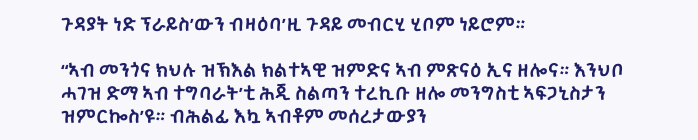ጉዳያት ነድ ፕራይስ’ውን ብዛዕባ’ዚ ጉዳይ መብርሂ ሂቦም ነይሮም።

“ኣብ መንጎና ክህሉ ዝኽእል ክልተኣዊ ዝምድና ኣብ ምጽናዕ ኢና ዘሎና። እንህቦ ሓገዝ ድማ ኣብ ተግባራት’ቲ ሕጂ ስልጣን ተረኪቡ ዘሎ መንግስቲ ኣፍጋኒስታን ዝምርኰስ’ዩ። ብሕልፊ እኳ ኣብቶም መሰረታውያን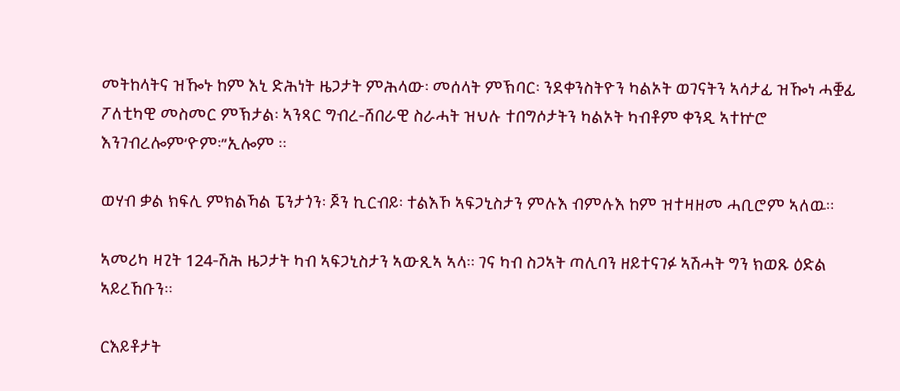መትከላትና ዝዀኑ ከም እኒ ድሕነት ዜጋታት ምሕላው፡ መሰላት ምኽባር፡ ንደቀንስትዮን ካልኦት ወገናትን ኣሳታፊ ዝዀነ ሓቛፊ ፖለቲካዊ መስመር ምኽታል፡ ኣንጻር ግብረ-ሸበራዊ ስራሓት ዝህሉ ተበግሶታትን ካልኦት ካብቶም ቀንዲ ኣተኵሮ እንገብረሎም’ዮም፡”ኢሎም ።

ወሃብ ቃል ክፍሊ ምክልኻል ፔንታጎን፡ ጆን ኪርብይ፡ ተልእኾ ኣፍጋኒስታን ምሉእ ብምሉእ ከም ዝተዛዘመ ሓቢሮም ኣለዉ።

ኣመሪካ ዛጊት 124-ሽሕ ዜጋታት ካብ ኣፍጋኒስታን ኣውጺኣ ኣላ። ገና ካብ ስጋኣት ጣሊባን ዘይተናገፉ ኣሽሓት ግን ክወጹ ዕድል ኣይረኸቡን።

ርእይቶታት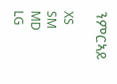ንምርኣይ

XS
SM
MD
LG